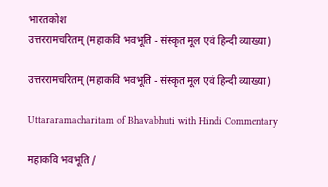भारतकोश
उत्तररामचरितम् (महाकवि भवभूति - संस्कृत मूल एवं हिन्दी व्याख्या)

उत्तररामचरितम् (महाकवि भवभूति - संस्कृत मूल एवं हिन्दी व्याख्या)

Uttararamacharitam of Bhavabhuti with Hindi Commentary

महाकवि भवभूति /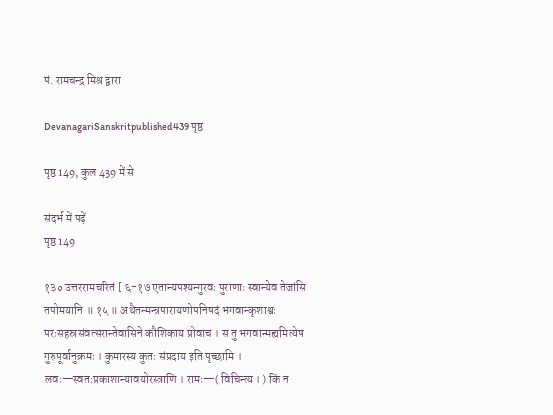पं. रामचन्द्र मिश्र द्वारा

DevanagariSanskritpublished439 पृष्ठ

पृष्ठ 149, कुल 439 में से

संदर्भ में पढ़ें
पृष्ठ 149

१३० उत्तररामचरितं [ ६-१७ एतान्यपश्यन्गुरवः पुराणाः स्वान्येव तेजांसि तपोमयानि ॥ १५ ॥ अथैतन्मन्त्रपारायणोपनिषदं भगवान्कृशाश्वः परःसहस्रसंवत्सरान्तेवासिने कौशिकाय प्रोवाच । स तु भगवान्मह्यमित्येष गुरुपूर्वानुक्रमः । कुमारस्य कुतः संप्रदाय इति पृच्छामि । लवः—स्वतःप्रकाशान्यावयोरस्त्राणि । रामः—( विचिन्त्य । ) किं न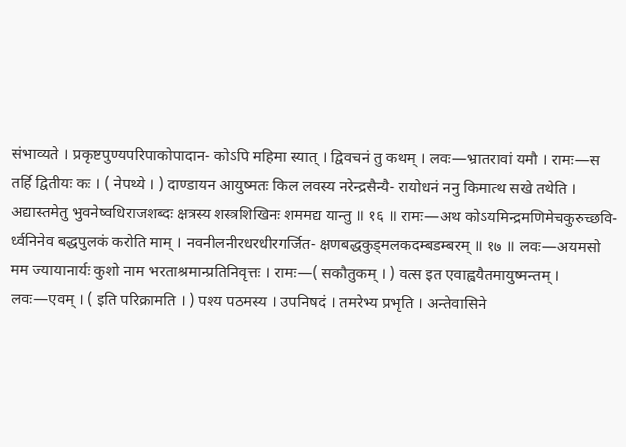संभाव्यते । प्रकृष्टपुण्यपरिपाकोपादान- कोऽपि महिमा स्यात् । द्विवचनं तु कथम् । लवः—भ्रातरावां यमौ । रामः—स तर्हि द्वितीयः कः । ( नेपथ्ये । ) दाण्डायन आयुष्मतः किल लवस्य नरेन्द्रसैन्यै- रायोधनं ननु किमात्थ सखे तथेति । अद्यास्तमेतु भुवनेष्वधिराजशब्दः क्षत्रस्य शस्त्रशिखिनः शममद्य यान्तु ॥ १६ ॥ रामः—अथ कोऽयमिन्द्रमणिमेचकुरुच्छवि- र्ध्वनिनेव बद्धपुलकं करोति माम् । नवनीलनीरधरधीरगर्जित- क्षणबद्धकुड्मलकदम्बडम्बरम् ॥ १७ ॥ लवः—अयमसो मम ज्यायानार्यः कुशो नाम भरताश्रमान्प्रतिनिवृत्तः । रामः—( सकौतुकम् । ) वत्स इत एवाह्वयैतमायुष्मन्तम् । लवः—एवम् । ( इति परिक्रामति । ) पश्य पठमस्य । उपनिषदं । तमरेभ्य प्रभृति । अन्तेवासिने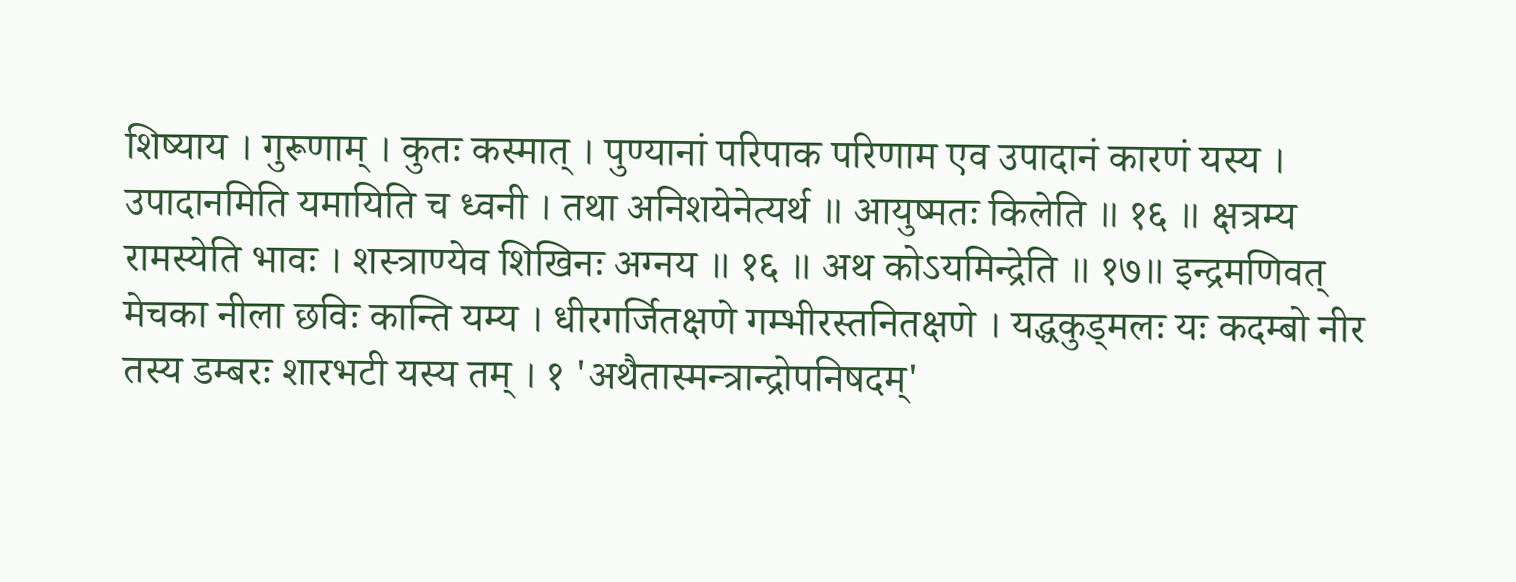शिष्याय । गुरूणाम् । कुतः कस्मात् । पुण्यानां परिपाक परिणाम एव उपादानं कारणं यस्य । उपादानमिति यमायिति च ध्वनी । तथा अनिशयेनेत्यर्थ ॥ आयुष्मतः किलेति ॥ १६ ॥ क्षत्रम्य रामस्येति भावः । शस्त्राण्येव शिखिनः अग्नय ॥ १६ ॥ अथ कोऽयमिन्द्रेति ॥ १७॥ इन्द्रमणिवत् मेचका नीला छविः कान्ति यम्य । धीरगर्जितक्षणे गम्भीरस्तनितक्षणे । यद्धकुड्मलः यः कदम्बो नीर तस्य डम्बरः शारभटी यस्य तम् । १ 'अथैतास्मन्त्रान्द्रोपनिषदम्'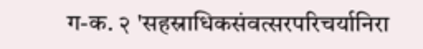ग-क. २ 'सहस्राधिकसंवत्सरपरिचर्यानिरा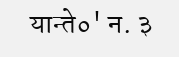यान्ते०' न. ३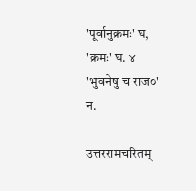'पूर्वानुक्रमः' घ, 'क्रमः' घ. ४ 'भुवनेषु च राज०' न.

उत्तररामचरितम्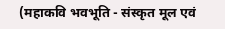(महाकवि भवभूति - संस्कृत मूल एवं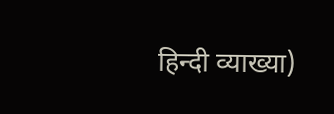हिन्दी व्याख्या)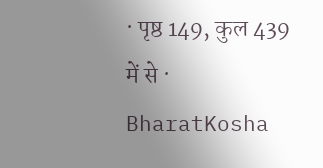· पृष्ठ 149, कुल 439 में से · BharatKosha